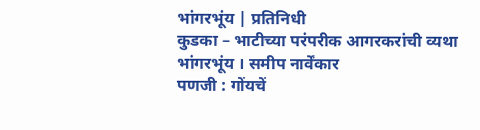भांगरभूंय | प्रतिनिधी
कुडका – भाटीच्या परंपरीक आगरकरांची व्यथा
भांगरभूंय । समीप नार्वेंकार
पणजी : गोंयचें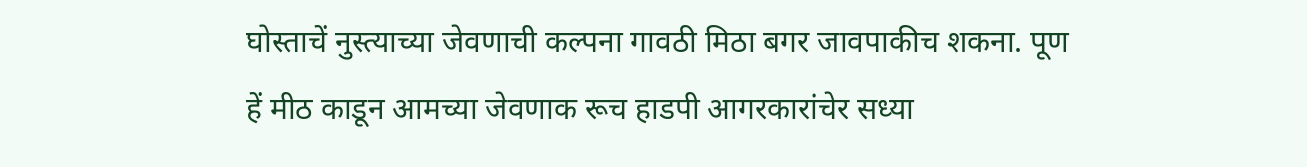घोस्ताचें नुस्त्याच्या जेवणाची कल्पना गावठी मिठा बगर जावपाकीच शकना. पूण हें मीठ काडून आमच्या जेवणाक रूच हाडपी आगरकारांचेर सध्या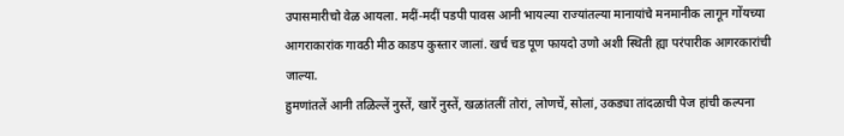उपासमारीचो वेळ आयला. मदीं-मदीं पडपी पावस आनी भायल्या राज्यांतल्या मानायांचे मनमानीक लागून गोंयच्या आगराकारांक गावठी मीठ काडप कुस्तार जालां. खर्च चड पूण फायदो उणो अशी स्थिती ह्या परंपारीक आगरकारांची जाल्या.
हुमणांतलें आनी तळिल्लें नुस्तें, खारें नुस्तें, खळांतलीं तोरां, लोणचें, सोलां, उकड्या तांदळाची पेज हांची कल्पना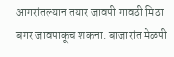आगरांतल्यान तयार जावपी गावठी मिठा बगर जावपाकूच शकना. बाजारांत मेळपी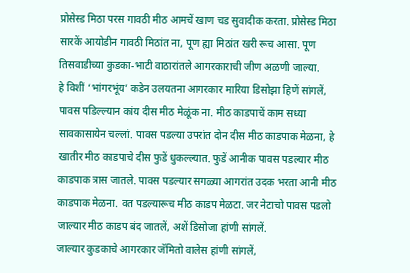प्रोसेस्ड मिठा परस गावठी मीठ आमचें खाण चड सुवादीक करता. प्रोसेस्ड मिठा सारकें आयोडीन गावठी मिठांत ना, पूण ह्या मिठांत खरी रूच आसा. पूण तिसवाडीच्या कुडका-भाटी वाठारांतले आगरकाराची जीण अळणी जाल्या.
हे विशीं ‘भांगरभूंय’ कडेन उलयतना आगरकार मारिया डिसोझा हिणें सांगलें, पावस पडिल्ल्यान कांय दीस मीठ मेळूंक ना. मीठ काडपाचें काम सध्या सावकासायेन चल्लां. पावस पडल्या उपरांत दोन दीस मीठ काडपाक मेळना, हे खातीर मीठ काडपाचे दीस फुडें धुकल्ल्यात. फुडें आनीक पावस पडल्यार मीठ काडपाक त्रास जातले. पावस पडल्यार सगळ्या आगरांत उदक भरता आनी मीठ काडपाक मेळना. वत पडल्यारूच मीठ काडप मेळटा. जर नेटाचो पावस पडलो जाल्यार मीठ काडप बंद जातलें, अशें डिसोजा हांणी सांगलें.
जाल्यार कुडकाचे आगरकार जॅमितो वालेस हांणी सांगलें,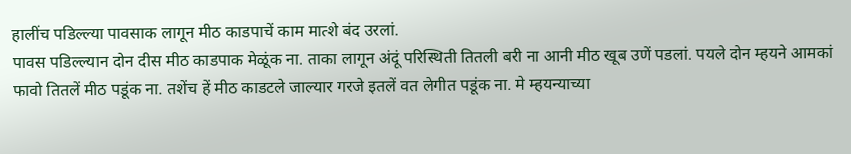हालींच पडिल्ल्या पावसाक लागून मीठ काडपाचें काम मात्शे बंद उरलां.
पावस पडिल्ल्यान दोन दीस मीठ काडपाक मेळूंक ना. ताका लागून अंदूं परिस्थिती तितली बरी ना आनी मीठ खूब उणें पडलां. पयले दोन म्हयने आमकां फावो तितलें मीठ पडूंक ना. तशेंच हें मीठ काडटले जाल्यार गरजे इतलें वत लेगीत पडूंक ना. मे म्हयन्याच्या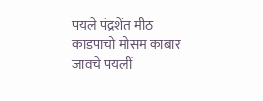पयले पंद्रशेंत मीठ काडपाचो मोसम काबार जावचे पयलीं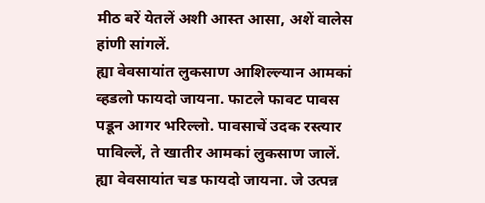मीठ बरें येतलें अशी आस्त आसा, अशें वालेस हांणी सांगलें.
ह्या वेवसायांत लुकसाण आशिल्ल्यान आमकां व्हडलो फायदो जायना. फाटले फावट पावस पडून आगर भरिल्लो. पावसाचें उदक रस्त्यार पाविल्लें, ते खातीर आमकां लुकसाण जालें. ह्या वेवसायांत चड फायदो जायना. जे उत्पन्न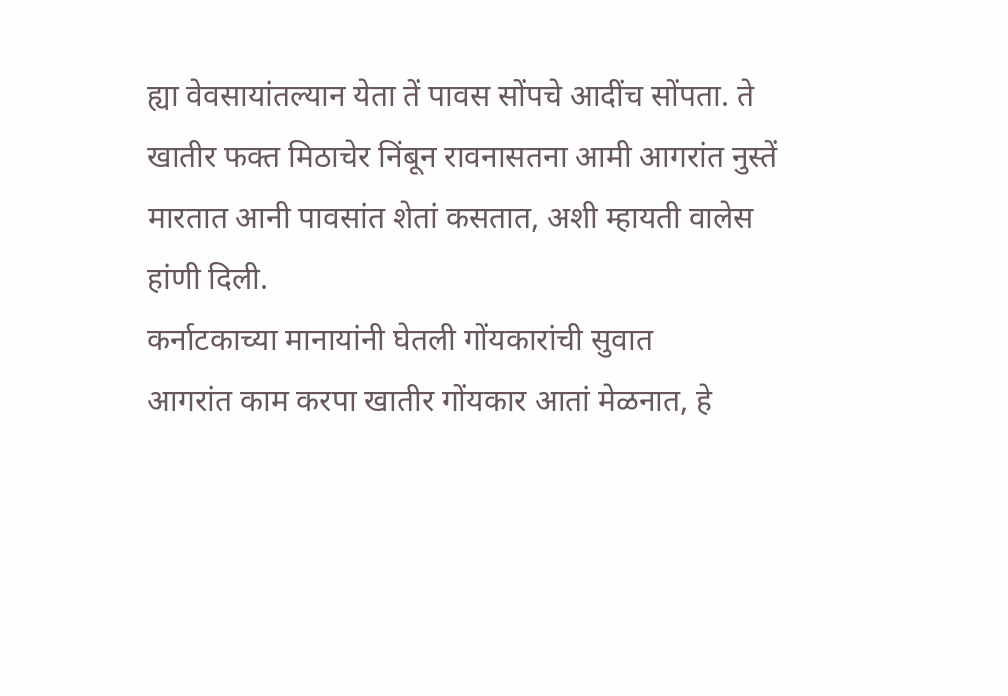ह्या वेवसायांतल्यान येता तें पावस सोंपचे आदींच सोंपता. ते खातीर फक्त मिठाचेर निंबून रावनासतना आमी आगरांत नुस्तें मारतात आनी पावसांत शेतां कसतात, अशी म्हायती वालेस हांणी दिली.
कर्नाटकाच्या मानायांनी घेतली गोंयकारांची सुवात
आगरांत काम करपा खातीर गोंयकार आतां मेळनात, हे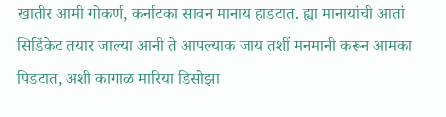खातीर आमी गोकर्ण, कर्नाटका सावन मानाय हाडटात. ह्या मानायांची आतां सिडिंकेट तयार जाल्या आनी ते आपल्याक जाय तशीं मनमानी करून आमका पिडटात, अशी कागाळ मारिया डिसोझा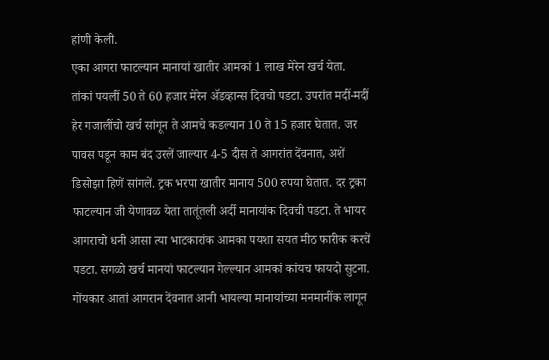हांणी केली.
एका आगरा फाटल्यान मानायां खातीर आमकां 1 लाख मेरेन खर्च येता. तांकां पयलीं 50 ते 60 हजार मेरेन ॲडव्हान्स दिवचो पडटा. उपरांत मदीं-मदीं हेर गजालींचो खर्च सांगून ते आमचे कडल्यान 10 ते 15 हजार घेतात. जर पावस पडून काम बंद उरलें जाल्यार 4-5 दीस ते आगरांत देंवनात, अशें डिसोझा हिणें सांगलें. ट्रक भरपा खातीर मानाय 500 रुपया घेतात. दर ट्रका फाटल्यान जी येणावळ येता तातूंतली अर्दी मानायांक दिवची पडटा. ते भायर आगराचो धनी आसा त्या भाटकारांक आमका पयशा सयत मीठ फारीक करचें पडटा. सगळो खर्च मानयां फाटल्यान गेल्ल्यान आमकां कांयच फायदो सुटना. गोंयकार आतां आगरान देंवनात आनी भायल्या मानायांच्या मनमानींक लागून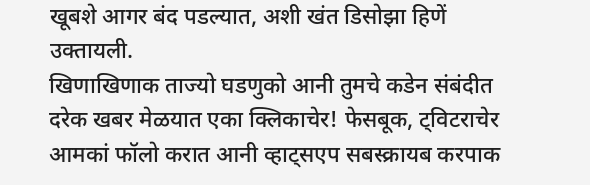खूबशे आगर बंद पडल्यात, अशी खंत डिसोझा हिणें उक्तायली.
खिणाखिणाक ताज्यो घडणुको आनी तुमचे कडेन संबंदीत दरेक खबर मेळयात एका क्लिकाचेर! फेसबूक, ट्विटराचेर आमकां फॉलो करात आनी व्हाट्सएप सबस्क्रायब करपाक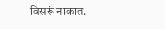विसरूं नाकात.